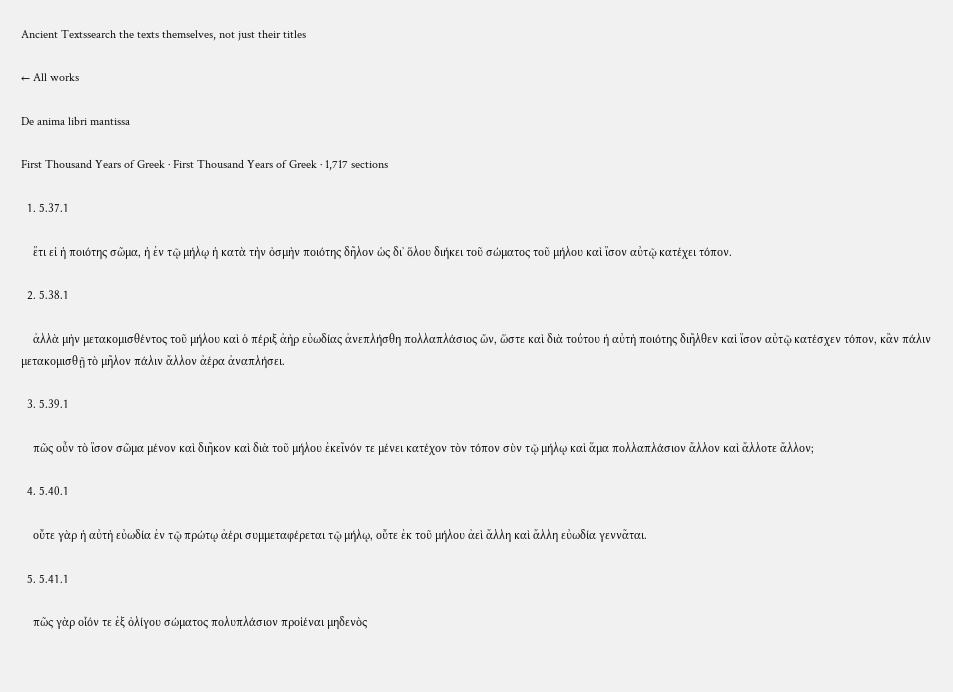Ancient Textssearch the texts themselves, not just their titles

← All works

De anima libri mantissa

First Thousand Years of Greek · First Thousand Years of Greek · 1,717 sections

  1. 5.37.1

    ἔτι εἰ ἡ ποιότης σῶμα, ἡ ἐν τῷ μήλῳ ἡ κατὰ τὴν ὀσμὴν ποιότης δῆλον ὡς δι᾿ ὅλου διήκει τοῦ σώματος τοῦ μήλου καὶ ἴσον αὐτῷ κατέχει τόπον.

  2. 5.38.1

    ἀλλὰ μὴν μετακομισθέντος τοῦ μήλου καὶ ὁ πέριξ ἀὴρ εὐωδίας ἀνεπλήσθη πολλαπλάσιος ὤν, ὥστε καὶ διὰ τούτου ἡ αὐτὴ ποιότης διῆλθεν καὶ ἴσον αὐτῷ κατέσχεν τόπον, κἂν πάλιν μετακομισθῇ τὸ μῆλον πάλιν ἄλλον ἀέρα ἀναπλήσει.

  3. 5.39.1

    πῶς οὖν τὸ ἴσον σῶμα μένον καὶ διῆκον καὶ διὰ τοῦ μήλου ἐκεῖνόν τε μένει κατέχον τὸν τόπον σὺν τῷ μήλῳ καὶ ἅμα πολλαπλάσιον ἄλλον καὶ ἄλλοτε ἄλλον;

  4. 5.40.1

    οὔτε γὰρ ἡ αὐτὴ εὐωδία ἐν τῷ πρώτῳ ἀέρι συμμεταφέρεται τῷ μήλῳ, οὔτε ἐκ τοῦ μήλου ἀεὶ ἄλλη καὶ ἄλλη εὐωδία γεννᾶται.

  5. 5.41.1

    πῶς γὰρ οἷόν τε ἐξ ὀλίγου σώματος πολυπλάσιον προἱέναι μηδενὸς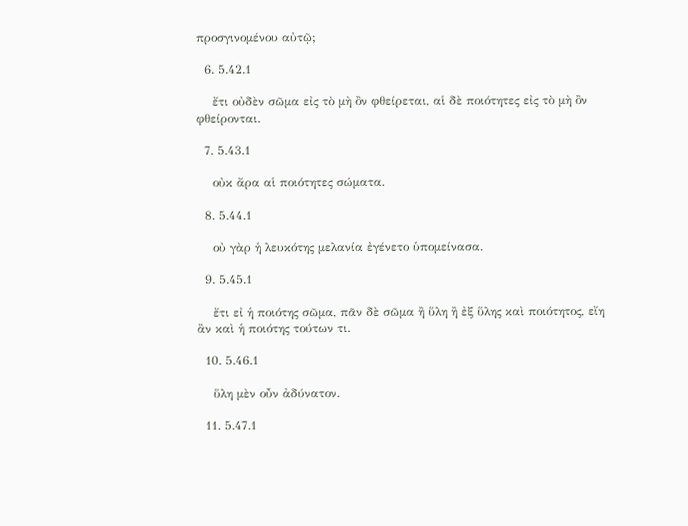προσγινομένου αὐτῷ;

  6. 5.42.1

    ἔτι οὐδὲν σῶμα εἰς τὸ μὴ ὂν φθείρεται, αἱ δὲ ποιότητες εἰς τὸ μὴ ὂν φθείρονται.

  7. 5.43.1

    οὐκ ἄρα αἱ ποιότητες σώματα.

  8. 5.44.1

    οὐ γὰρ ἡ λευκότης μελανία ἐγένετο ὑπομείνασα.

  9. 5.45.1

    ἔτι εἰ ἡ ποιότης σῶμα, πᾶν δὲ σῶμα ἢ ὕλη ἢ ἐξ ὕλης καὶ ποιότητος, εἴη ἂν καὶ ἡ ποιότης τούτων τι.

  10. 5.46.1

    ὕλη μὲν οὖν ἀδύνατον.

  11. 5.47.1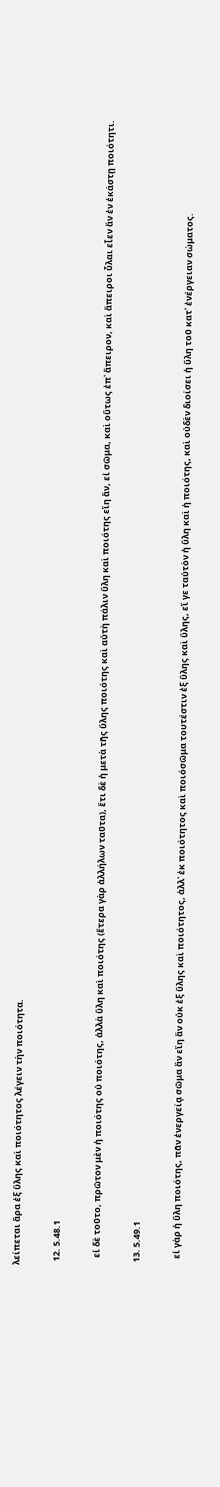λείπεται ἄρα ἐξ ὕλης καὶ ποιότητος λέγειν τὴν ποιότητα.

  12. 5.48.1

    εἰ δὲ τοῦτο, πρῶτον μὲν ἡ ποιότης οὐ ποιότης, ἀλλὰ ὕλη καὶ ποιότης (ἕτερα γὰρ ἀλλήλων ταῦτα), ἔτι δὲ ἡ μετὰ τῆς ὕλης ποιότης καὶ αὐτὴ πάλιν ὕλη καὶ ποιότης εἴη ἄν, εἰ σῶμα, καὶ οὕτως ἐπ᾿ ἄπειρον, καὶ ἄπειροι ὗλαι εἶεν ἂν ἐν ἑκάστῃ ποιότητι.

  13. 5.49.1

    εἰ γὰρ ἡ ὕλη ποιότης, πᾶν ἐνεργείᾳ σῶμα ἂν εἴη ἂν οὐκ ἐξ ὕλης καὶ ποιότητος, ἀλλ᾿ ἐκ ποιότητος καὶ ποιόσῶμα τουτέστιν ἐξ ὕλης καὶ ὕλης, εἴ γε ταὐτὸν ἡ ὕλη καὶ ἡ ποιότης, καὶ οὐδὲν διοίσει ἡ ὕλη τοῦ κατ᾿ ἐνέργειαν σώματος.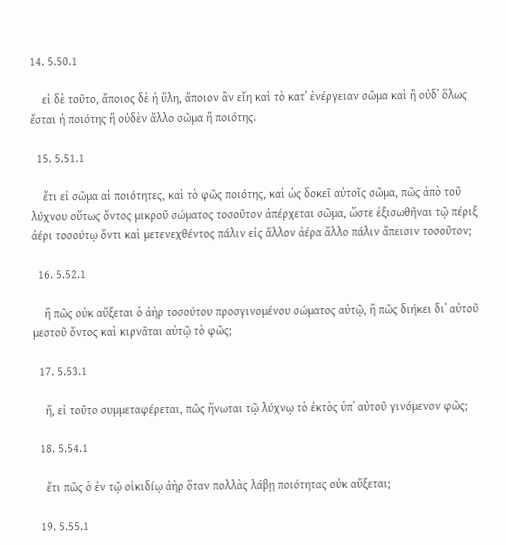14. 5.50.1

    εἰ δὲ τοῦτο, ἄποιος δὲ ἡ ὕλη, ἄποιον ἂν εἴη καὶ τὸ κατ᾿ ἐνέργειαν σῶμα καὶ ἢ οὐδ᾿ ὅλως ἔσται ἡ ποιότης ἢ οὐδὲν ἄλλο σῶμα ἢ ποιότης.

  15. 5.51.1

    ἔτι εἰ σῶμα αἱ ποιότητες, καὶ τὸ φῶς ποιότης, καὶ ὡς δοκεῖ αὐτοῖς σῶμα, πῶς ἀπὸ τοῦ λύχνου οὕτως ὄντος μικροῦ σώματος τοσοῦτον ἀπέρχεται σῶμα, ὥστε ἐξισωθῆναι τῷ πέριξ ἀέρι τοσούτῳ ὄντι καὶ μετενεχθέντος πάλιν εἰς ἄλλον ἀέρα ἄλλο πάλιν ἄπεισιν τοσοῦτον;

  16. 5.52.1

    ἢ πῶς οὐκ αὔξεται ὁ ἀὴρ τοσούτου προσγινομένου σώματος αὐτῷ, ἢ πῶς διήκει δι᾿ αὐτοῦ μεστοῦ ὄντος καὶ κιρνᾶται αὐτῷ τὸ φῶς;

  17. 5.53.1

    ἤ, εἰ τοῦτο συμμεταφέρεται, πῶς ἥνωται τῷ λύχνῳ τὸ ἐκτὸς ὑπ᾿ αὐτοῦ γινόμενον φῶς;

  18. 5.54.1

    ἔτι πῶς ὁ ἐν τῷ οἰκιδίῳ ἀὴρ ὅταν πολλὰς λάβῃ ποιότητας οὐκ αὔξεται;

  19. 5.55.1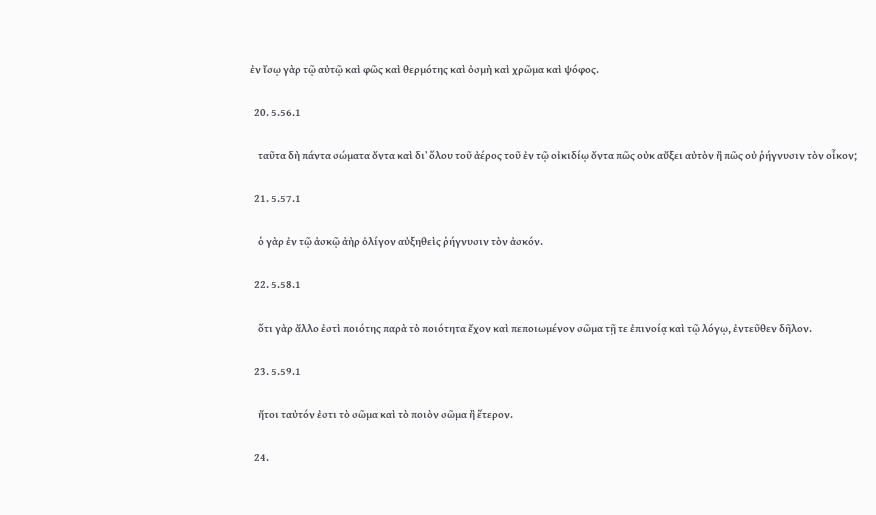ἐν ἴσῳ γὰρ τῷ αὐτῷ καὶ φῶς καὶ θερμότης καὶ ὀσμὴ καὶ χρῶμα καὶ ψόφος.

  20. 5.56.1

    ταῦτα δὴ πάντα σώματα ὄντα καὶ δι᾿ ὅλου τοῦ ἀέρος τοῦ ἐν τῷ οἰκιδίῳ ὄντα πῶς οὐκ αὔξει αὐτὸν ἢ πῶς οὐ ῥήγνυσιν τὸν οἶκον;

  21. 5.57.1

    ὁ γὰρ ἐν τῷ ἀσκῷ ἀὴρ ὀλίγον αὐξηθεὶς ῥήγνυσιν τὸν ἀσκόν.

  22. 5.58.1

    ὅτι γὰρ ἄλλο ἐστὶ ποιότης παρὰ τὸ ποιότητα ἔχον καὶ πεποιωμένον σῶμα τῇ τε ἐπινοίᾳ καὶ τῷ λόγῳ, ἐντεῦθεν δῆλον.

  23. 5.59.1

    ἤτοι ταὐτόν ἐστι τὸ σῶμα καὶ τὸ ποιὸν σῶμα ἢ ἕτερον.

  24.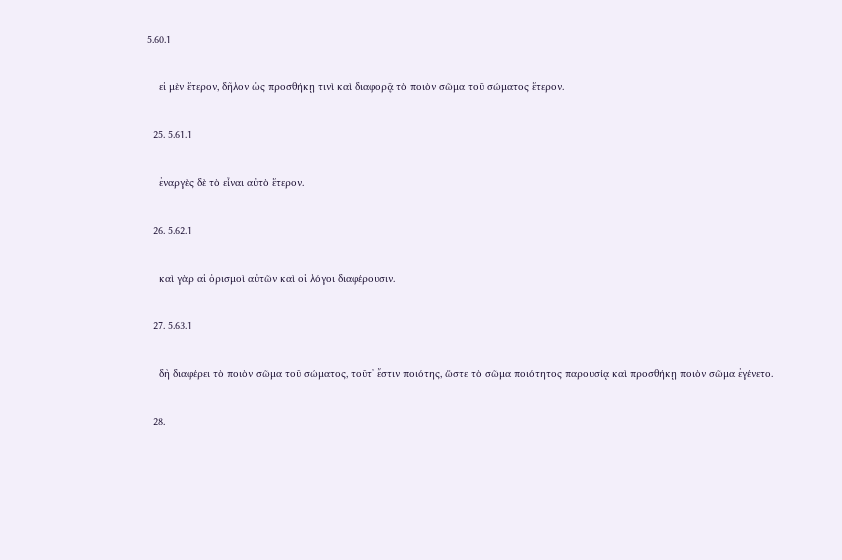5.60.1

    εἰ μὲν ἕτερον, δῆλον ὡς προσθήκῃ τινὶ καὶ διαφορᾷ τὸ ποιὸν σῶμα τοῦ σώματος ἕτερον.

  25. 5.61.1

    ἐναργὲς δὲ τὸ εἶναι αὐτὸ ἕτερον.

  26. 5.62.1

    καὶ γὰρ αἱ ὁρισμοὶ αὐτῶν καὶ οἱ λόγοι διαφέρουσιν.

  27. 5.63.1

    δὴ διαφέρει τὸ ποιὸν σῶμα τοῦ σώματος, τοῦτ᾿ ἔστιν ποιότης, ὥστε τὸ σῶμα ποιότητος παρουσίᾳ καὶ προσθήκῃ ποιὸν σῶμα ἐγένετο.

  28.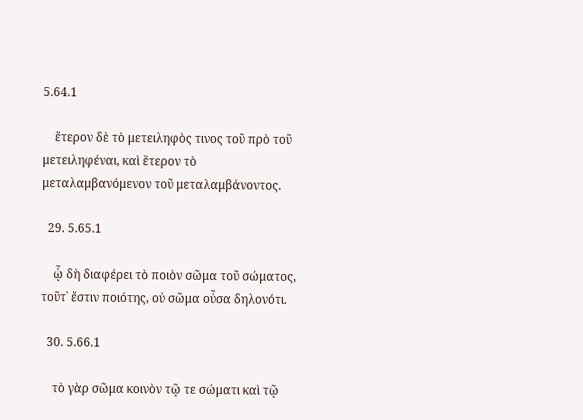5.64.1

    ἕτερον δὲ τὸ μετειληφὸς τινος τοῦ πρὸ τοῦ μετειληφέναι, καὶ ἕτερον τὸ μεταλαμβανόμενον τοῦ μεταλαμβάνοντος.

  29. 5.65.1

    ᾧ δὴ διαφέρει τὸ ποιὸν σῶμα τοῦ σώματος, τοῦτ᾿ ἔστιν ποιότης, οὐ σῶμα οὖσα δηλονότι.

  30. 5.66.1

    τὸ γὰρ σῶμα κοινὸν τῷ τε σώματι καὶ τῷ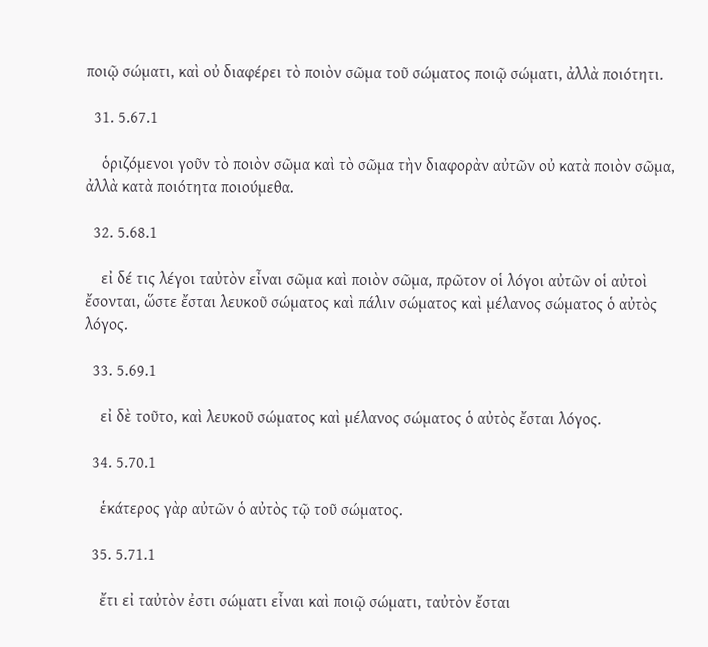ποιῷ σώματι, καὶ οὐ διαφέρει τὸ ποιὸν σῶμα τοῦ σώματος ποιῷ σώματι, ἀλλὰ ποιότητι.

  31. 5.67.1

    ὁριζόμενοι γοῦν τὸ ποιὸν σῶμα καὶ τὸ σῶμα τὴν διαφορὰν αὐτῶν οὐ κατὰ ποιὸν σῶμα, ἀλλὰ κατὰ ποιότητα ποιούμεθα.

  32. 5.68.1

    εἰ δέ τις λέγοι ταὐτὸν εἶναι σῶμα καὶ ποιὸν σῶμα, πρῶτον οἱ λόγοι αὐτῶν οἱ αὐτοὶ ἔσονται, ὥστε ἔσται λευκοῦ σώματος καὶ πάλιν σώματος καὶ μέλανος σώματος ὁ αὐτὸς λόγος.

  33. 5.69.1

    εἰ δὲ τοῦτο, καὶ λευκοῦ σώματος καὶ μέλανος σώματος ὁ αὐτὸς ἔσται λόγος.

  34. 5.70.1

    ἑκάτερος γὰρ αὐτῶν ὁ αὐτὸς τῷ τοῦ σώματος.

  35. 5.71.1

    ἔτι εἰ ταὐτὸν ἐστι σώματι εἶναι καὶ ποιῷ σώματι, ταὐτὸν ἔσται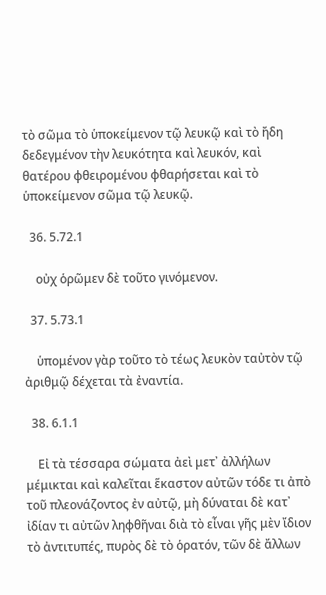τὸ σῶμα τὸ ὑποκείμενον τῷ λευκῷ καὶ τὸ ἤδη δεδεγμένον τὴν λευκότητα καὶ λευκόν, καὶ θατέρου φθειρομένου φθαρήσεται καὶ τὸ ὑποκείμενον σῶμα τῷ λευκῷ.

  36. 5.72.1

    οὐχ ὁρῶμεν δὲ τοῦτο γινόμενον.

  37. 5.73.1

    ὑπομένον γὰρ τοῦτο τὸ τέως λευκὸν ταὐτὸν τῷ ἀριθμῷ δέχεται τὰ ἐναντία.

  38. 6.1.1

    Εἰ τὰ τέσσαρα σώματα ἀεὶ μετ᾿ ἀλλήλων μέμικται καὶ καλεῖται ἕκαστον αὐτῶν τόδε τι ἀπὸ τοῦ πλεονάζοντος ἐν αὐτῷ, μὴ δύναται δὲ κατ᾿ ἰδίαν τι αὐτῶν ληφθῆναι διὰ τὸ εἶναι γῆς μὲν ἴδιον τὸ ἀντιτυπές, πυρὸς δὲ τὸ ὁρατόν, τῶν δὲ ἄλλων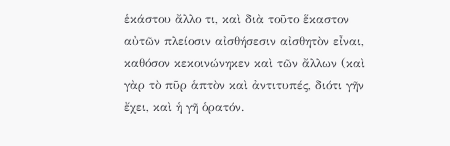ἑκάστου ἄλλο τι, καὶ διὰ τοῦτο ἕκαστον αὐτῶν πλείοσιν αἰσθήσεσιν αἰσθητὸν εἶναι, καθόσον κεκοινώνηκεν καὶ τῶν ἄλλων (καὶ γὰρ τὸ πῦρ ἁπτὸν καὶ ἀντιτυπές, διότι γῆν ἔχει, καὶ ἡ γῆ ὁρατόν.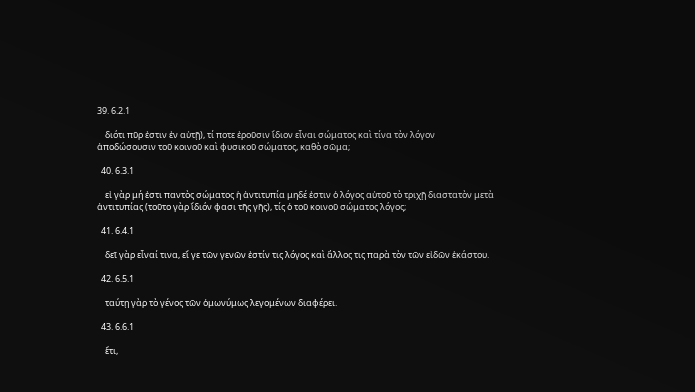39. 6.2.1

    διότι πῦρ ἐστιν ἐν αὐτῇ), τί ποτε ἐροῦσιν ἴδιον εἶναι σώματος καὶ τίνα τὸν λόγον ἀποδώσουσιν τοῦ κοινοῦ καὶ φυσικοῦ σώματος, καθὸ σῶμα;

  40. 6.3.1

    εἰ γὰρ μή ἐστι παντὸς σώματος ἡ ἀντιτυπία μηδέ ἐστιν ὁ λόγος αὐτοῦ τὸ τριχῇ διαστατὸν μετὰ ἀντιτυπίας (τοῦτο γὰρ ἴδιόν φασι τῆς γῆς), τίς ὁ τοῦ κοινοῦ σώματος λόγος;

  41. 6.4.1

    δεῖ γὰρ εἶναί τινα, εἴ γε τῶν γενῶν ἐστίν τις λόγος καὶ ἄλλος τις παρὰ τὸν τῶν εἰδῶν ἑκάστου.

  42. 6.5.1

    ταύτῃ γὰρ τὸ γένος τῶν ὁμωνύμως λεγομένων διαφέρει.

  43. 6.6.1

    ἔτι,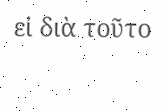εἰ διὰ τοῦτο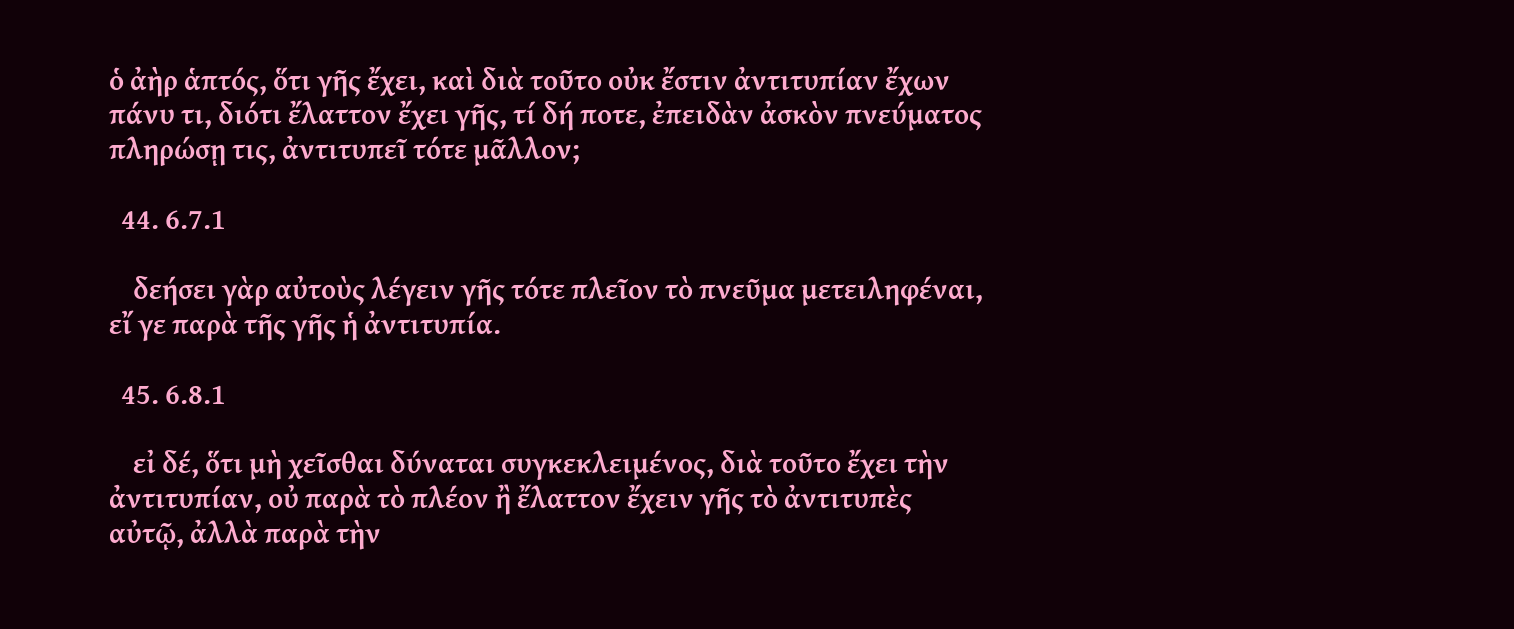ὁ ἀὴρ ἁπτός, ὅτι γῆς ἔχει, καὶ διὰ τοῦτο οὐκ ἔστιν ἀντιτυπίαν ἔχων πάνυ τι, διότι ἔλαττον ἔχει γῆς, τί δή ποτε, ἐπειδὰν ἀσκὸν πνεύματος πληρώσῃ τις, ἀντιτυπεῖ τότε μᾶλλον;

  44. 6.7.1

    δεήσει γὰρ αὐτοὺς λέγειν γῆς τότε πλεῖον τὸ πνεῦμα μετειληφέναι, εἴ γε παρὰ τῆς γῆς ἡ ἀντιτυπία.

  45. 6.8.1

    εἰ δέ, ὅτι μὴ χεῖσθαι δύναται συγκεκλειμένος, διὰ τοῦτο ἔχει τὴν ἀντιτυπίαν, οὐ παρὰ τὸ πλέον ἢ ἔλαττον ἔχειν γῆς τὸ ἀντιτυπὲς αὐτῷ, ἀλλὰ παρὰ τὴν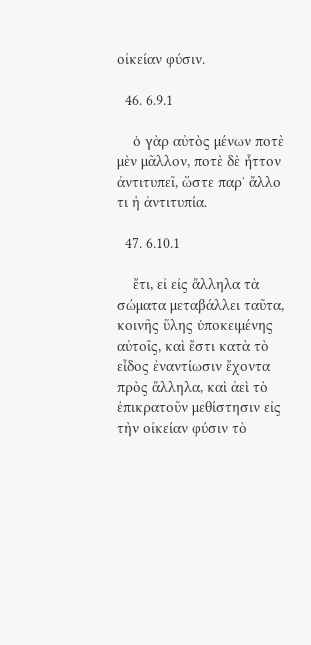οἰκείαν φύσιν.

  46. 6.9.1

    ὁ γὰρ αὐτὸς μένων ποτὲ μὲν μᾶλλον, ποτὲ δὲ ἧττον ἀντιτυπεῖ, ὥστε παρ᾿ ἄλλο τι ἡ ἀντιτυπία.

  47. 6.10.1

    ἔτι, εἰ εἰς ἄλληλα τὰ σώματα μεταβάλλει ταῦτα, κοινῆς ὕλης ὑποκειμένης αὐτοῖς, καὶ ἔστι κατὰ τὸ εἶδος ἐναντίωσιν ἔχοντα πρὸς ἄλληλα, καὶ ἀεὶ τὸ ἐπικρατοῦν μεθίστησιν εἰς τὴν οἰκείαν φύσιν τὸ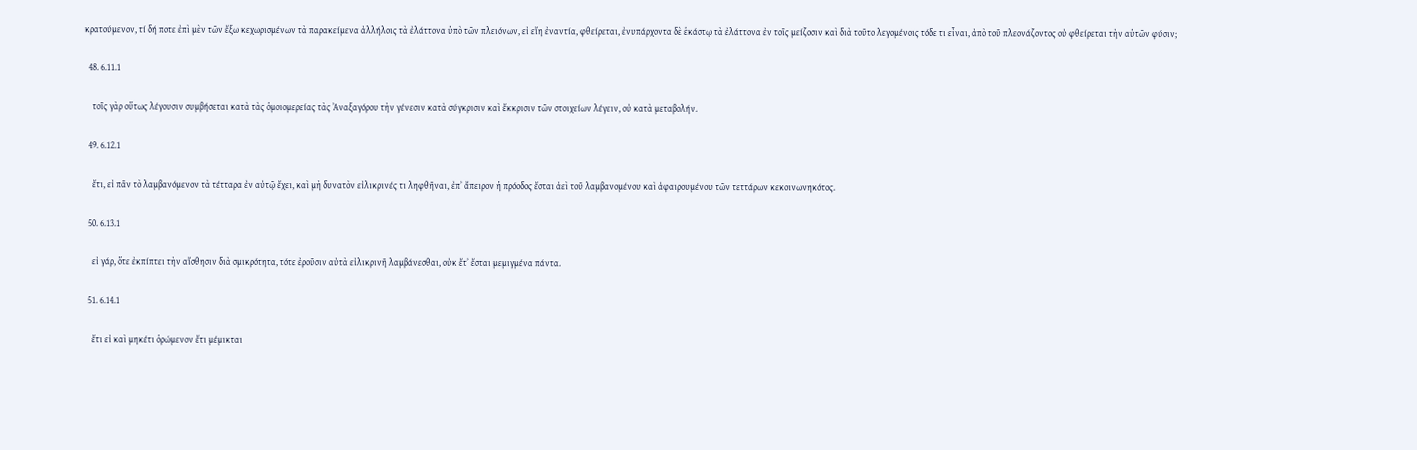κρατούμενον, τί δή ποτε ἐπὶ μὲν τῶν ἔξω κεχωρισμένων τὰ παρακείμενα ἀλλήλοις τὰ ἐλάττονα ὑπὸ τῶν πλειόνων, εἰ εἴη ἐναντία, φθείρεται, ἐνυπάρχοντα δὲ ἑκάστῳ τὰ ἐλάττονα ἐν τοῖς μείζοσιν καὶ διὰ τοῦτο λεγομένοις τόδε τι εἶναι, ἀπὸ τοῦ πλεονάζοντος οὐ φθείρεται τὴν αὑτῶν φύσιν;

  48. 6.11.1

    τοῖς γὰρ οὕτως λέγουσιν συμβήσεται κατὰ τὰς ὁμοιομερείας τὰς Ἀναξαγόρου τὴν γένεσιν κατὰ σύγκρισιν καὶ ἔκκρισιν τῶν στοιχείων λέγειν, οὐ κατὰ μεταβολήν.

  49. 6.12.1

    ἔτι, εἰ πᾶν τὸ λαμβανόμενον τὰ τέτταρα ἐν αὐτῷ ἔχει, καὶ μὴ δυνατὸν εἰλικρινές τι ληφθῆναι, ἐπ᾿ ἄπειρον ἡ πρόοδος ἔσται ἀεὶ τοῦ λαμβανομένου καὶ ἀφαιρουμένου τῶν τεττάρων κεκοινωνηκότος.

  50. 6.13.1

    εἰ γάρ, ὅτε ἐκπίπτει τὴν αἴσθησιν διὰ σμικρότητα, τότε ἐροῦσιν αὐτὰ εἰλικρινῆ λαμβάνεσθαι, οὐκ ἔτ᾿ ἔσται μεμιγμένα πάντα.

  51. 6.14.1

    ἔτι εἰ καὶ μηκέτι ὁρώμενον ἔτι μέμικται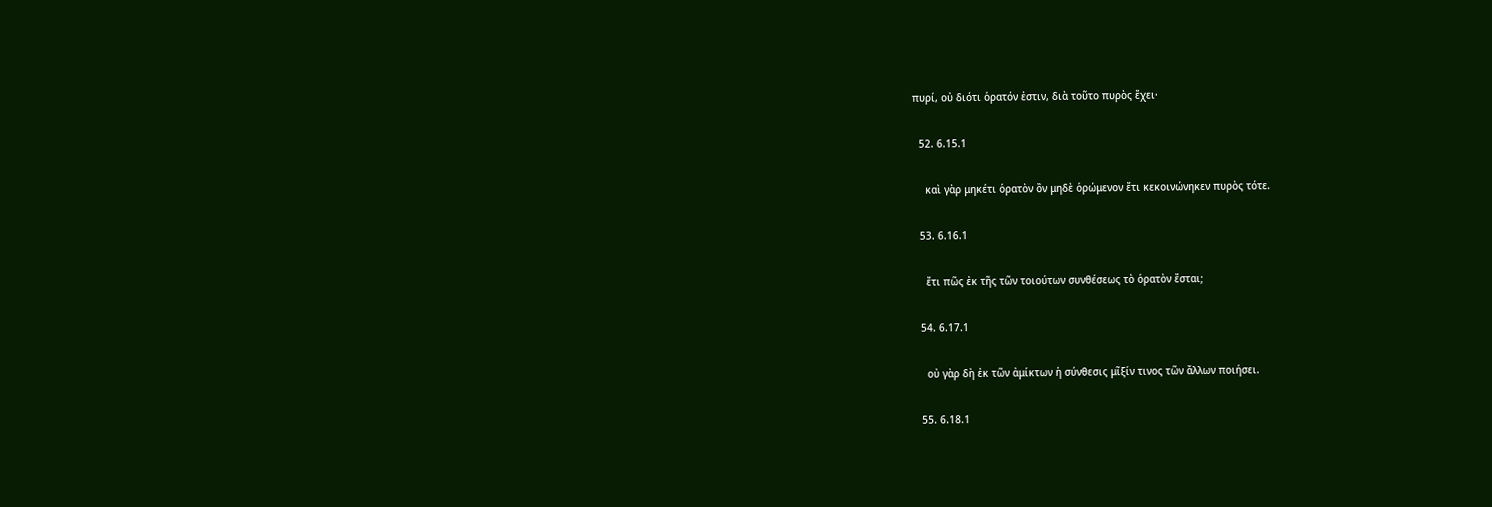πυρί, οὐ διότι ὁρατόν ἐστιν, διὰ τοῦτο πυρὸς ἔχει·

  52. 6.15.1

    καὶ γὰρ μηκέτι ὁρατὸν ὂν μηδὲ ὁρώμενον ἔτι κεκοινώνηκεν πυρὸς τότε.

  53. 6.16.1

    ἔτι πῶς ἐκ τῆς τῶν τοιούτων συνθέσεως τὸ ὁρατὸν ἔσται;

  54. 6.17.1

    οὐ γὰρ δὴ ἐκ τῶν ἀμίκτων ἡ σύνθεσις μῖξίν τινος τῶν ἄλλων ποιήσει.

  55. 6.18.1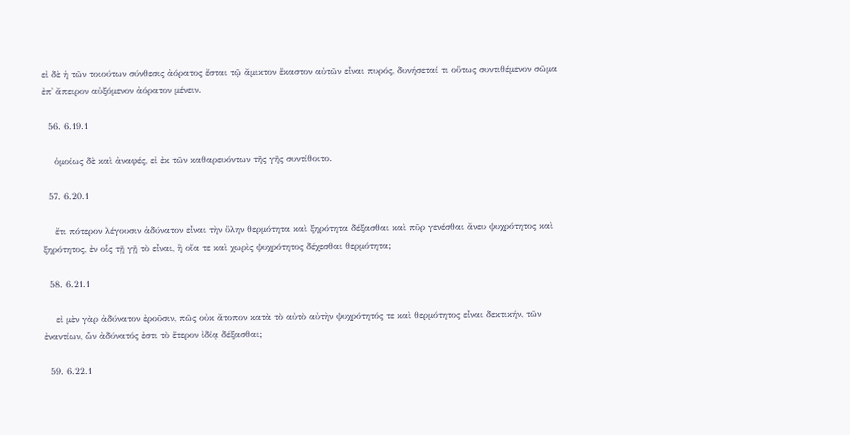εἰ δὲ ἡ τῶν τοιούτων σύνθεσις ἀόρατος ἔσται τῷ ἄμικτον ἕκαστον αὐτῶν εἶναι πυρός, δυνήσεταί τι οὕτως συντιθέμενον σῶμα ἐπ᾿ ἄπειρον αὐξόμενον ἀόρατον μένειν.

  56. 6.19.1

    ὁμοίως δὲ καὶ ἀναφές, εἰ ἐκ τῶν καθαρευόντων τῆς γῆς συντίθοιτο.

  57. 6.20.1

    ἔτι πότερον λέγουσιν ἀδύνατον εἶναι τὴν ὕλην θερμότητα καὶ ξηρότητα δέξασθαι καὶ πῦρ γενέσθαι ἄνευ ψυχρότητος καὶ ξηρότητος, ἐν οἷς τῇ γῇ τὸ εἶναι, ἢ οἵα τε καὶ χωρὶς ψυχρότητος δέχεσθαι θερμότητα;

  58. 6.21.1

    εἰ μὲν γὰρ ἀδύνατον ἐροῦσιν, πῶς οὐκ ἄτοπον κατὰ τὸ αὐτὸ αὐτὴν ψυχρότητός τε καὶ θερμότητος εἶναι δεκτικήν, τῶν ἐναντίων, ὧν ἀδύνατός ἐστι τὸ ἕτερον ἰδίᾳ δέξασθαι;

  59. 6.22.1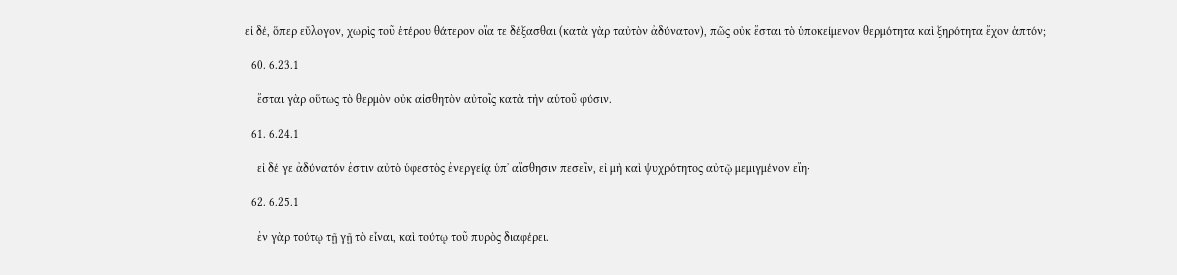εἰ δέ, ὅπερ εὔλογον, χωρὶς τοῦ ἑτέρου θάτερον οἵα τε δέξασθαι (κατὰ γὰρ ταὐτὸν ἀδύνατον), πῶς οὐκ ἔσται τὸ ὑποκείμενον θερμότητα καὶ ξηρότητα ἔχον ἁπτόν;

  60. 6.23.1

    ἔσται γὰρ οὕτως τὸ θερμὸν οὐκ αἰσθητὸν αὐτοῖς κατὰ τὴν αὑτοῦ φύσιν.

  61. 6.24.1

    εἰ δέ γε ἀδύνατόν ἐστιν αὐτὸ ὑφεστὸς ἐνεργείᾳ ὑπ᾿ αἴσθησιν πεσεῖν, εἰ μὴ καὶ ψυχρότητος αὐτῷ μεμιγμένον εἴη·

  62. 6.25.1

    ἐν γὰρ τούτῳ τῇ γῇ τὸ εἶναι, καὶ τούτῳ τοῦ πυρὸς διαφέρει.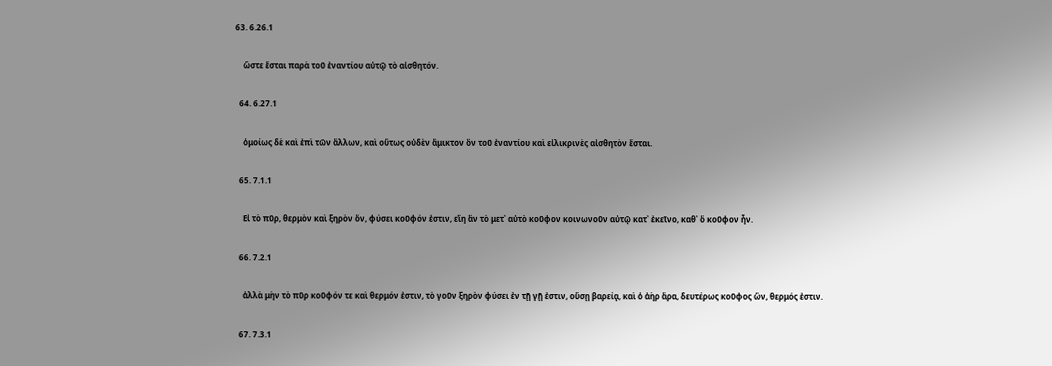63. 6.26.1

    ὥστε ἔσται παρὰ τοῦ ἐναντίου αὐτῷ τὸ αἰσθητόν.

  64. 6.27.1

    ὁμοίως δὲ καὶ ἐπὶ τῶν ἄλλων, καὶ οὕτως οὐδὲν ἄμικτον ὂν τοῦ ἐναντίου καὶ εἰλικρινὲς αἰσθητὸν ἔσται.

  65. 7.1.1

    Εἰ τὸ πῦρ, θερμὸν καὶ ξηρὸν ὄν, φύσει κοῦφόν ἐστιν, εἴη ἂν τὸ μετ᾿ αὐτὸ κοῦφον κοινωνοῦν αὐτῷ κατ᾿ ἐκεῖνο, καθ᾿ ὃ κοῦφον ἦν.

  66. 7.2.1

    ἀλλὰ μὴν τὸ πῦρ κοῦφόν τε καὶ θερμόν ἐστιν, τὸ γοῦν ξηρὸν φύσει ἐν τῇ γῇ ἐστιν, οὔσῃ βαρείᾳ, καὶ ὁ ἀὴρ ἄρα, δευτέρως κοῦφος ὤν, θερμός ἐστιν.

  67. 7.3.1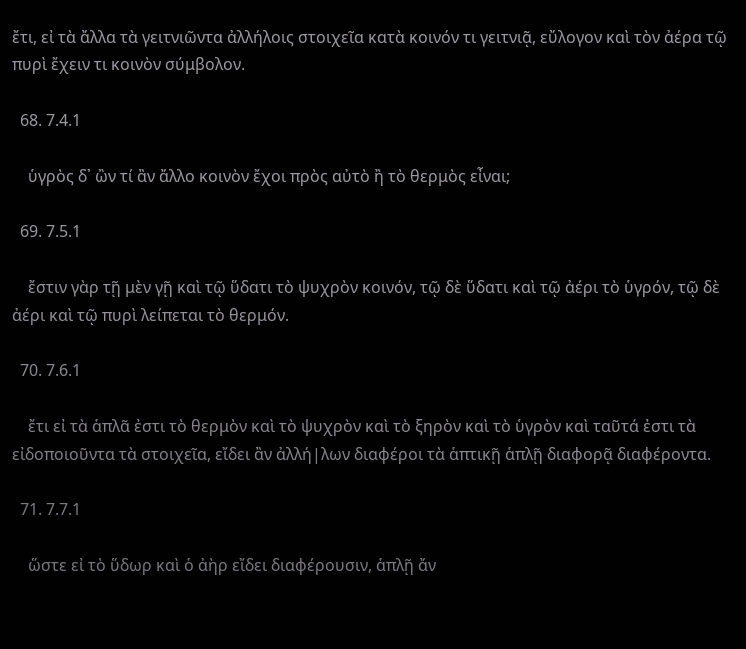ἔτι, εἰ τὰ ἄλλα τὰ γειτνιῶντα ἀλλήλοις στοιχεῖα κατὰ κοινόν τι γειτνιᾷ, εὔλογον καὶ τὸν ἀέρα τῷ πυρὶ ἔχειν τι κοινὸν σύμβολον.

  68. 7.4.1

    ὑγρὸς δ᾿ ὢν τί ἂν ἄλλο κοινὸν ἔχοι πρὸς αὐτὸ ἢ τὸ θερμὸς εἶναι;

  69. 7.5.1

    ἔστιν γὰρ τῇ μὲν γῇ καὶ τῷ ὕδατι τὸ ψυχρὸν κοινόν, τῷ δὲ ὕδατι καὶ τῷ ἀέρι τὸ ὑγρόν, τῷ δὲ ἀέρι καὶ τῷ πυρὶ λείπεται τὸ θερμόν.

  70. 7.6.1

    ἔτι εἰ τὰ ἁπλᾶ ἐστι τὸ θερμὸν καὶ τὸ ψυχρὸν καὶ τὸ ξηρὸν καὶ τὸ ὑγρὸν καὶ ταῦτά ἐστι τὰ εἰδοποιοῦντα τὰ στοιχεῖα, εἴδει ἂν ἀλλή|λων διαφέροι τὰ ἁπτικῇ ἁπλῇ διαφορᾷ διαφέροντα.

  71. 7.7.1

    ὥστε εἰ τὸ ὕδωρ καὶ ὁ ἀὴρ εἴδει διαφέρουσιν, ἁπλῇ ἄν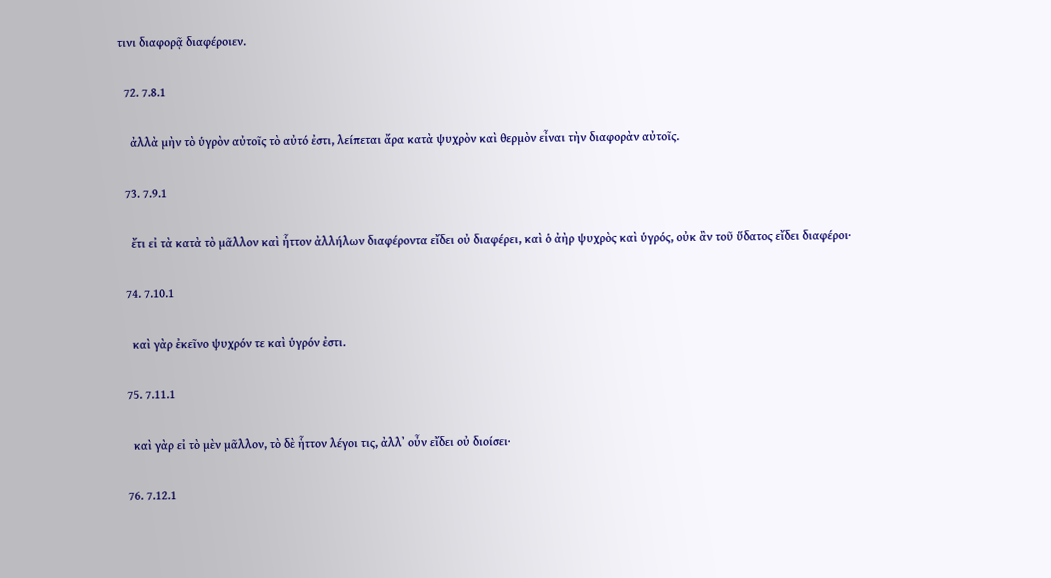τινι διαφορᾷ διαφέροιεν.

  72. 7.8.1

    ἀλλὰ μὴν τὸ ὑγρὸν αὐτοῖς τὸ αὐτό ἐστι, λείπεται ἄρα κατὰ ψυχρὸν καὶ θερμὸν εἶναι τὴν διαφορὰν αὐτοῖς.

  73. 7.9.1

    ἔτι εἰ τὰ κατὰ τὸ μᾶλλον καὶ ἧττον ἀλλήλων διαφέροντα εἴδει οὐ διαφέρει, καὶ ὁ ἀὴρ ψυχρὸς καὶ ὑγρός, οὐκ ἂν τοῦ ὕδατος εἴδει διαφέροι·

  74. 7.10.1

    καὶ γὰρ ἐκεῖνο ψυχρόν τε καὶ ὑγρόν ἐστι.

  75. 7.11.1

    καὶ γὰρ εἰ τὸ μὲν μᾶλλον, τὸ δὲ ἧττον λέγοι τις, ἀλλ᾿ οὖν εἴδει οὐ διοίσει·

  76. 7.12.1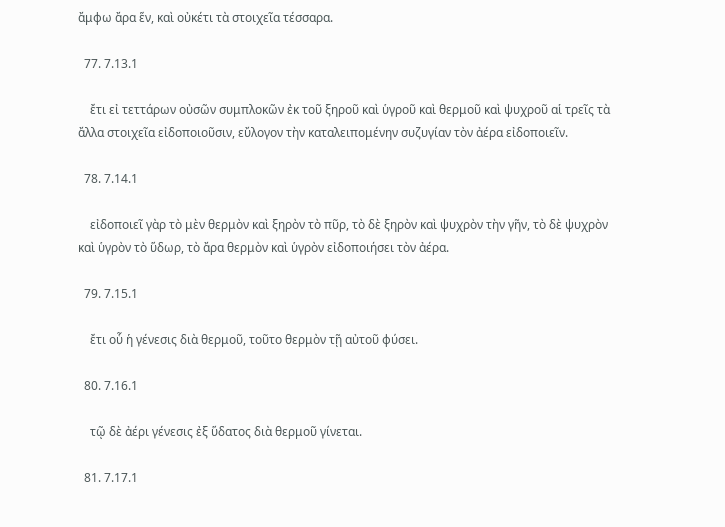ἄμφω ἄρα ἕν, καὶ οὐκέτι τὰ στοιχεῖα τέσσαρα.

  77. 7.13.1

    ἔτι εἰ τεττάρων οὐσῶν συμπλοκῶν ἐκ τοῦ ξηροῦ καὶ ὑγροῦ καὶ θερμοῦ καὶ ψυχροῦ αἱ τρεῖς τὰ ἄλλα στοιχεῖα εἰδοποιοῦσιν, εὔλογον τὴν καταλειπομένην συζυγίαν τὸν ἀέρα εἰδοποιεῖν.

  78. 7.14.1

    εἰδοποιεῖ γὰρ τὸ μὲν θερμὸν καὶ ξηρὸν τὸ πῦρ, τὸ δὲ ξηρὸν καὶ ψυχρὸν τὴν γῆν, τὸ δὲ ψυχρὸν καὶ ὑγρὸν τὸ ὕδωρ, τὸ ἄρα θερμὸν καὶ ὑγρὸν εἰδοποιήσει τὸν ἀέρα.

  79. 7.15.1

    ἔτι οὗ ἡ γένεσις διὰ θερμοῦ, τοῦτο θερμὸν τῇ αὐτοῦ φύσει.

  80. 7.16.1

    τῷ δὲ ἀέρι γένεσις ἐξ ὕδατος διὰ θερμοῦ γίνεται.

  81. 7.17.1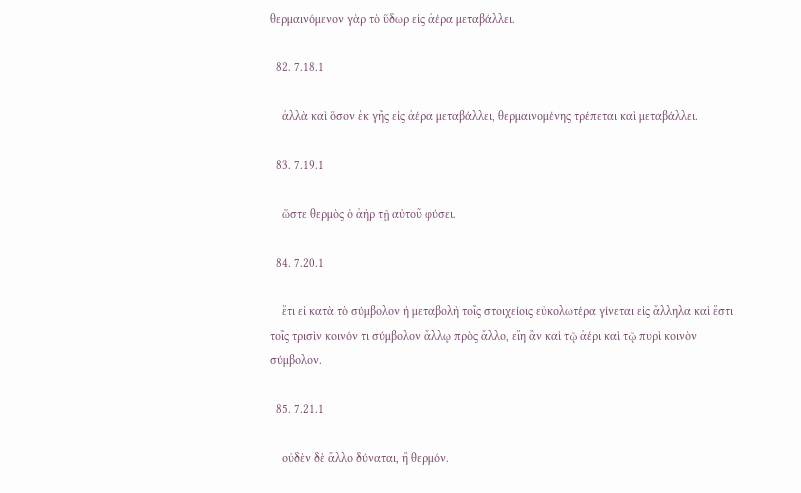θερμαινόμενον γὰρ τὸ ὕδωρ εἰς ἀέρα μεταβάλλει.

  82. 7.18.1

    ἀλλὰ καὶ ὅσον ἐκ γῆς εἰς ἀέρα μεταβάλλει, θερμαινομένης τρέπεται καὶ μεταβάλλει.

  83. 7.19.1

    ὥστε θερμὸς ὁ ἀὴρ τῇ αὐτοῦ φύσει.

  84. 7.20.1

    ἔτι εἰ κατὰ τὸ σύμβολον ἡ μεταβολὴ τοῖς στοιχείοις εὐκολωτέρα γίνεται εἰς ἄλληλα καὶ ἔστι τοῖς τρισὶν κοινόν τι σύμβολον ἄλλῳ πρὸς ἄλλο, εἴη ἂν καὶ τῷ ἀέρι καὶ τῷ πυρὶ κοινὸν σύμβολον.

  85. 7.21.1

    οὐδὲν δὲ ἄλλο δύναται, ἢ θερμόν.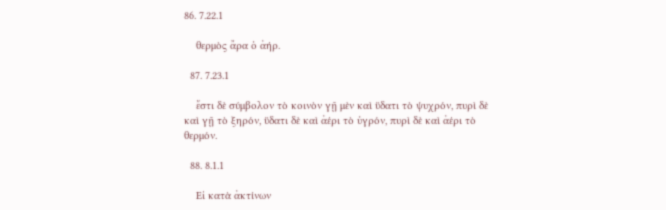86. 7.22.1

    θερμὸς ἄρα ὁ ἀήρ.

  87. 7.23.1

    ἔστι δὲ σύμβολον τὸ κοινὸν γῇ μὲν καὶ ὕδατι τὸ ψυχρόν, πυρὶ δὲ καὶ γῇ τὸ ξηρόν, ὕδατι δὲ καὶ ἀέρι τὸ ὑγρόν, πυρὶ δὲ καὶ ἀέρι τὸ θερμόν.

  88. 8.1.1

    Εἰ κατὰ ἀκτίνων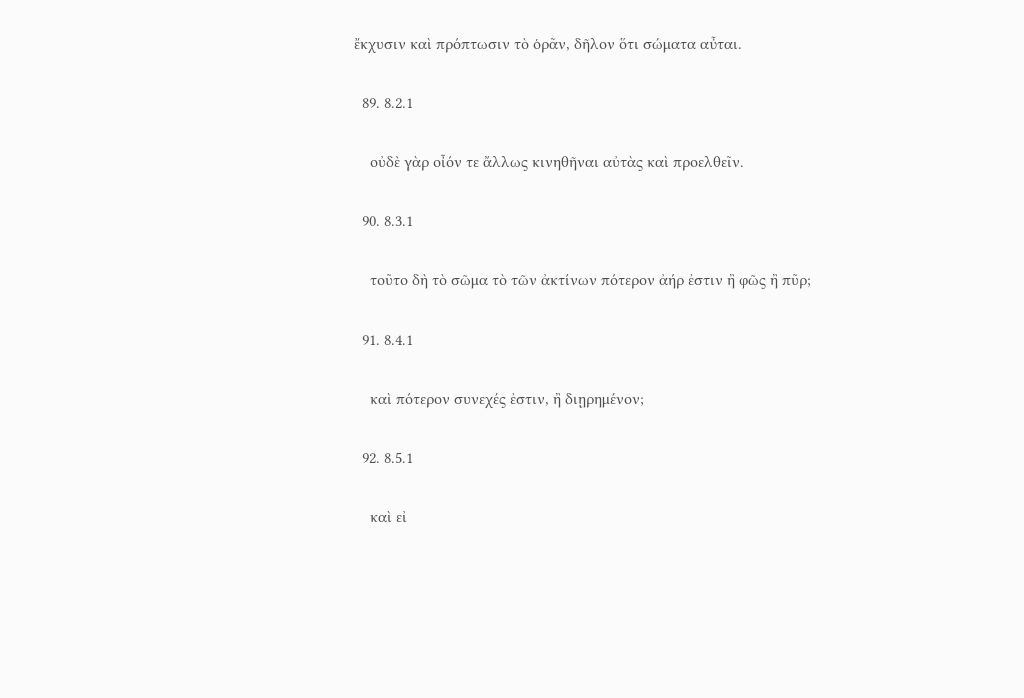ἔκχυσιν καὶ πρόπτωσιν τὸ ὁρᾶν, δῆλον ὅτι σώματα αὖται.

  89. 8.2.1

    οὐδὲ γὰρ οἶόν τε ἄλλως κινηθῆναι αὐτὰς καὶ προελθεῖν.

  90. 8.3.1

    τοῦτο δὴ τὸ σῶμα τὸ τῶν ἀκτίνων πότερον ἀήρ ἐστιν ἢ φῶς ἢ πῦρ;

  91. 8.4.1

    καὶ πότερον συνεχές ἐστιν, ἢ διῃρημένον;

  92. 8.5.1

    καὶ εἰ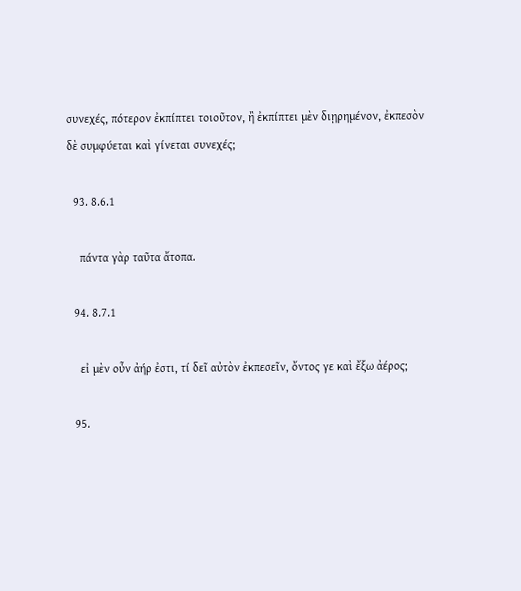συνεχές, πότερον ἐκπίπτει τοιοῦτον, ἢ ἐκπίπτει μὲν διῃρημένον, ἐκπεσὸν δὲ συμφύεται καὶ γίνεται συνεχές;

  93. 8.6.1

    πάντα γὰρ ταῦτα ἄτοπα.

  94. 8.7.1

    εἰ μὲν οὖν ἀήρ ἐστι, τί δεῖ αὐτὸν ἐκπεσεῖν, ὄντος γε καὶ ἔξω ἀέρος;

  95.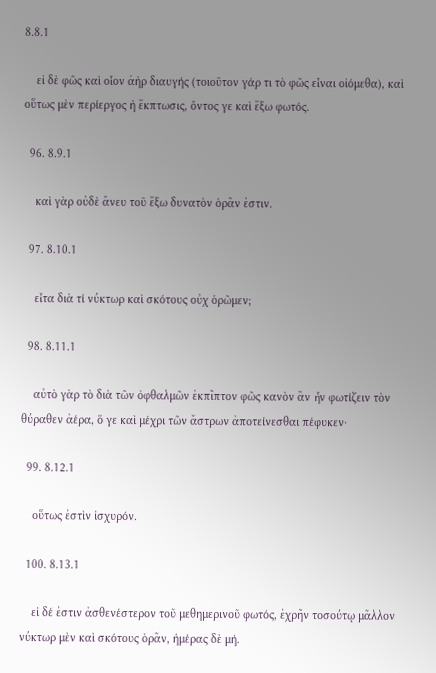8.8.1

    εἰ δὲ φῶς καὶ οἷον ἀὴρ διαυγής (τοιοῦτον γάρ τι τὸ φῶς εἶναι οἰόμεθα), καὶ οὕτως μὲν περίεργος ἡ ἔκπτωσις, ὄντος γε καὶ ἔξω φωτός.

  96. 8.9.1

    καὶ γὰρ οὐδὲ ἄνευ τοῦ ἔξω δυνατὸν ὁρᾶν ἐστιν.

  97. 8.10.1

    εἶτα διὰ τί νύκτωρ καὶ σκότους οὐχ ὁρῶμεν;

  98. 8.11.1

    αὐτὸ γὰρ τὸ διὰ τῶν ὀφθαλμῶν ἐκπῖπτον φῶς κανὸν ἂν ἦν φωτίζειν τὸν θύραθεν ἀέρα, ὅ γε καὶ μέχρι τῶν ἄστρων ἀποτείνεσθαι πέφυκεν·

  99. 8.12.1

    οὕτως ἐστὶν ἰσχυρόν.

  100. 8.13.1

    εἰ δέ ἐστιν ἀσθενέστερον τοῦ μεθημερινοῦ φωτός, ἐχρῆν τοσούτῳ μᾶλλον νύκτωρ μὲν καὶ σκότους ὁρᾶν, ἡμέρας δὲ μή.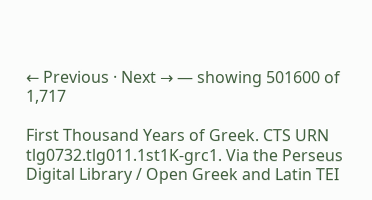← Previous · Next → — showing 501600 of 1,717

First Thousand Years of Greek. CTS URN tlg0732.tlg011.1st1K-grc1. Via the Perseus Digital Library / Open Greek and Latin TEI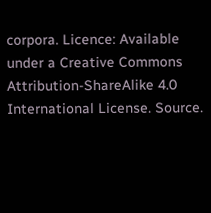corpora. Licence: Available under a Creative Commons Attribution-ShareAlike 4.0 International License. Source.